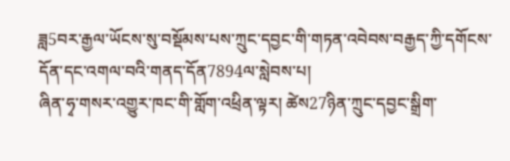ཟླ5བར་རྒྱལ་ཡོངས་སུ་བསྡོམས་པས་ཀྲུང་དབྱང་གི་གཏན་འབེབས་བརྒྱད་ཀྱི་དགོངས་དོན་དང་འགལ་བའི་གནད་དོན7894ལ་སླེབས་པ།
ཞིན་ཧྭ་གསར་འགྱུར་ཁང་གི་གློག་འཕྲིན་ལྟར། ཚེས27ཉིན་ཀྲུང་དབྱང་སྒྲིག་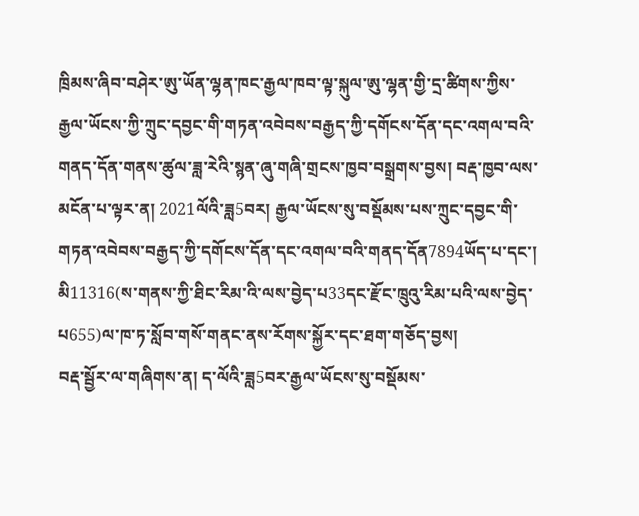ཁྲིམས་ཞིབ་བཤེར་ཨུ་ཡོན་ལྷན་ཁང་རྒྱལ་ཁབ་ལྟ་སྐུལ་ཨུ་ལྷན་གྱི་དྲ་ཚིགས་ཀྱིས་རྒྱལ་ཡོངས་ཀྱི་ཀྲུང་དབྱང་གི་གཏན་འབེབས་བརྒྱད་ཀྱི་དགོངས་དོན་དང་འགལ་བའི་གནད་དོན་གནས་ཚུལ་ཟླ་རེའི་སྙན་ཞུ་གཞི་གྲངས་ཁྱབ་བསྒྲགས་བྱས། བརྡ་ཁྱབ་ལས་མངོན་པ་ལྟར་ན། 2021ལོའི་ཟླ5བར། རྒྱལ་ཡོངས་སུ་བསྡོམས་པས་ཀྲུང་དབྱང་གི་གཏན་འབེབས་བརྒྱད་ཀྱི་དགོངས་དོན་དང་འགལ་བའི་གནད་དོན7894ཡོད་པ་དང་། མི11316(ས་གནས་ཀྱི་ཐིང་རིམ་འི་ལས་བྱེད་པ33དང་རྫོང་ཁྲུའུ་རིམ་པའི་ལས་བྱེད་པ655)ལ་ཁ་ཏ་སློབ་གསོ་གནང་ནས་རོགས་སྐྱོར་དང་ཐག་གཅོད་བྱས།
བརྡ་སྦྱོར་ལ་གཞིགས་ན། ད་ལོའི་ཟླ5བར་རྒྱལ་ཡོངས་སུ་བསྡོམས་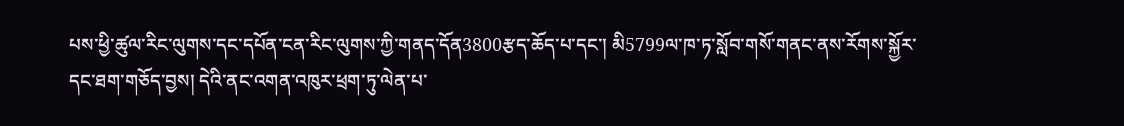པས་ཕྱི་ཚུལ་རིང་ལུགས་དང་དཔོན་ངན་རིང་ལུགས་ཀྱི་གནད་དོན3800རྩད་ཆོད་པ་དང་། མི5799ལ་ཁ་ཏ་སློབ་གསོ་གནང་ནས་རོགས་སྐྱོར་དང་ཐག་གཅོད་བྱས། དེའི་ནང་འགན་འཁུར་ཕྲག་ཏུ་ལེན་པ་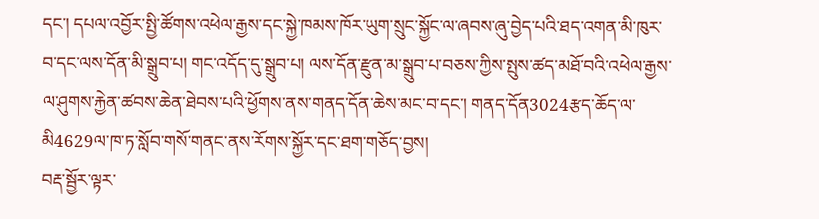དང་། དཔལ་འབྱོར་སྤྱི་ཚོགས་འཕེལ་རྒྱས་དང་སྐྱེ་ཁམས་ཁོར་ཡུག་སྲུང་སྐྱོང་ལ་ཞབས་ཞུ་བྱེད་པའི་ཐད་འགན་མི་ཁུར་བ་དང་ལས་དོན་མི་སྒྲུབ་པ། གང་འདོད་དུ་སྒྲུབ་པ། ལས་དོན་རྫུན་མ་སྒྲུབ་པ་བཅས་ཀྱིས་སྤུས་ཚད་མཐོ་བའི་འཕེལ་རྒྱས་ལ་ཤུགས་རྐྱེན་ཚབས་ཆེན་ཐེབས་པའི་ཕྱོགས་ནས་གནད་དོན་ཆེས་མང་བ་དང་། གནད་དོན3024རྩད་ཆོད་ལ་མི4629ལ་ཁ་ཏ་སློབ་གསོ་གནང་ནས་རོགས་སྐྱོར་དང་ཐག་གཅོད་བྱས།
བརྡ་སྦྱོར་ལྟར་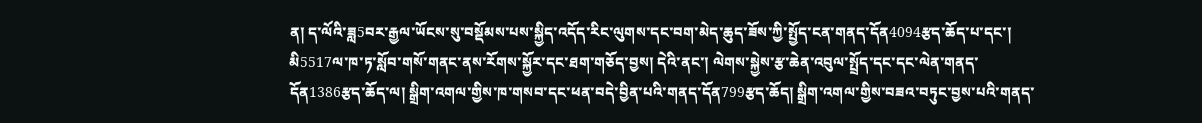ན། ད་ལོའི་ཟླ5བར་རྒྱལ་ཡོངས་སུ་བསྡོམས་པས་སྐྱིད་འདོད་རིང་ལུགས་དང་བག་མེད་ཆུད་ཟོས་ཀྱི་སྤྱོད་ངན་གནད་དོན4094རྩད་ཆོད་པ་དང་། མི5517ལ་ཁ་ཏ་སློབ་གསོ་གནང་ནས་རོགས་སྐྱོར་དང་ཐག་གཅོད་བྱས། དེའི་ནང་། ལེགས་སྐྱེས་རྩ་ཆེན་འབུལ་སྤྲོད་དང་དང་ལེན་གནད་དོན1386རྩད་ཆོད་ལ། སྒྲིག་འགལ་གྱིས་ཁ་གསབ་དང་ཕན་བདེ་བྱིན་པའི་གནད་དོན799རྩད་ཆོད། སྒྲིག་འགལ་གྱིས་བཟའ་བཏུང་བྱས་པའི་གནད་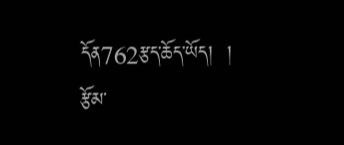དོན762རྩད་ཆོད་ཡོད།  །
རྩོམ་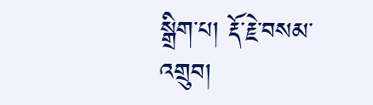སྒྲིག་པ། རྡོ་རྗེ་བསམ་འགྲུབ།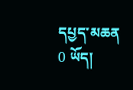དཔྱད་མཆན 0 ཡོད།